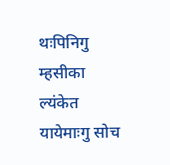थःपिनिगु म्हसीका ल्यंकेत यायेमाःगु सोच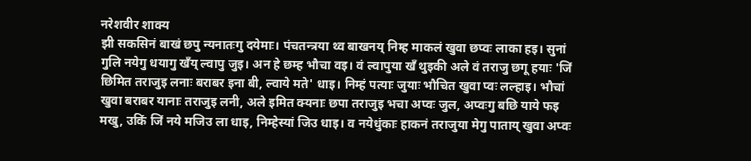नरेशवीर शाक्य
झी सकसिनं बाखं छपु न्यनातःगु दयेमाः। पंचतन्त्रया थ्व बाखनय् निम्ह माकलं खुवा छप्वः लाका हइ। सुनां गुलि नयेगु धयागु खँय् ल्वापु जुइ। अन हे छम्ह भौचा वइ। वं ल्वापुया खँ थुइकी अले वं तराजु छगू हयाः 'जिं छिमित तराजुइ लनाः बराबर इना बी, ल्वाये मते' धाइ। निम्हं पत्याः जुयाः भौचित खुवा प्वः लल्हाइ। भौचां खुवा बराबर यानाः तराजुइ लनी, अले इमित क्यनाः छपा तराजुइ भचा अप्वः जुल, अप्वःगु बछि याये फइ मखु, उकिं जिं नये मजिउ ला धाइ, निम्हेस्यां जिउ धाइ। व नयेधुंकाः हाकनं तराजुया मेगु पाताय् खुवा अप्वः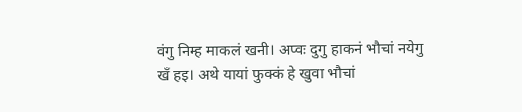वंगु निम्ह माकलं खनी। अप्वः दुगु हाकनं भौचां नयेगु खँ हइ। अथे यायां फुक्कं हे खुवा भौचां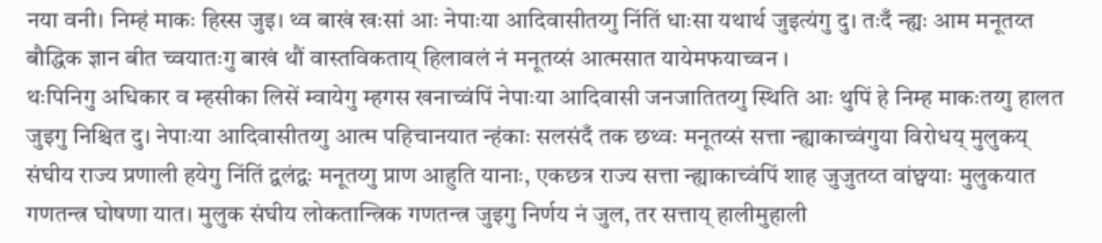नया वनी। निम्हं माकः हिस्स जुइ। थ्व बाखं खःसां आः नेपाःया आदिवासीतय्गु निंतिं धाःसा यथार्थ जुइत्यंगु दु। तःदँ न्ह्यः आम मनूतय्त बौद्धिक ज्ञान बीत च्वयातःगु बाखं थौं वास्तविकताय् हिलावलं नं मनूतय्सं आत्मसात यायेमफयाच्वन ।
थःपिनिगु अधिकार व म्हसीका लिसें म्वायेगु म्हगस खनाच्वंपिं नेपाःया आदिवासी जनजातितय्गु स्थिति आः थुपिं हे निम्ह माकःतय्गु हालत जुइगु निश्चित दु। नेपाःया आदिवासीतय्गु आत्म पहिचानयात न्हंकाः सलसंदँ तक छथ्वः मनूतय्सं सत्ता न्ह्याकाच्वंगुया विरोधय् मुलुकय् संघीय राज्य प्रणाली हयेगु निंतिं द्वलंद्वः मनूतय्गु प्राण आहुति यानाः, एकछत्र राज्य सत्ता न्ह्याकाच्वंपिं शाह जुजुतय्त वांछ्वयाः मुलुकयात गणतन्त्र घोषणा यात। मुलुक संघीय लोकतान्त्रिक गणतन्त्र जुइगु निर्णय नं जुल, तर सत्ताय् हालीमुहाली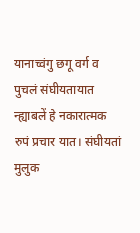यानाच्वंगु छगू वर्ग व पुचलं संघीयतायात न्ह्याबलें हे नकारात्मक रुपं प्रचार यात। संघीयतां मुलुक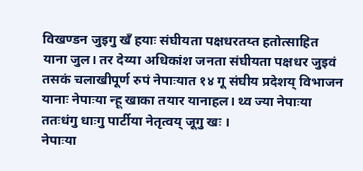विखण्डन जुइगु खँ हयाः संघीयता पक्षधरतय्त हतोत्साहित याना जुल। तर देय्या अधिकांश जनता संघीयता पक्षधर जुइवं तसकं चलाखीपूर्ण रुपं नेपाःयात १४ गू संघीय प्रदेशय् विभाजन यानाः नेपाःया न्हू खाका तयार यानाहल। थ्व ज्या नेपाःया ततःधंगु धाःगु पार्टीया नेतृत्वय् जूगु खः ।
नेपाःया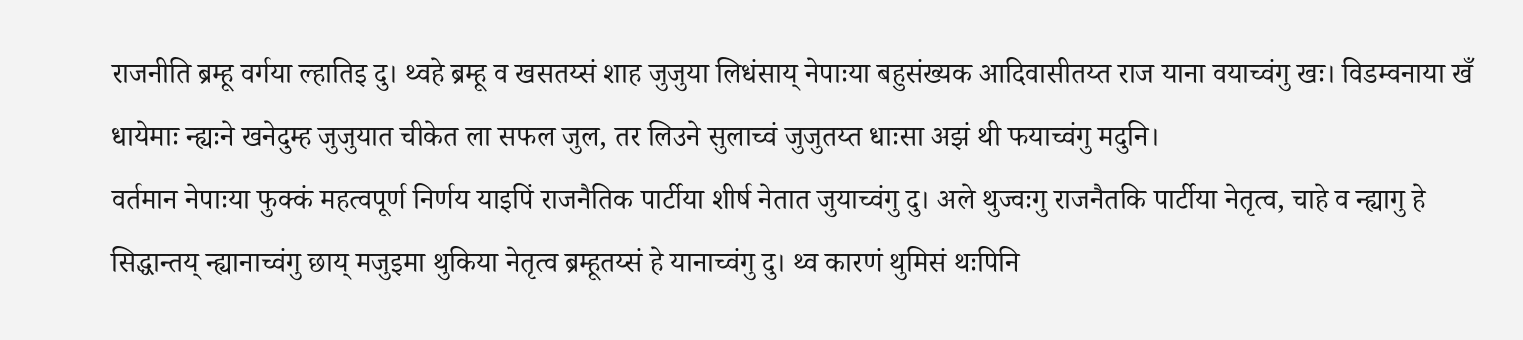राजनीति ब्रम्हू वर्गया ल्हातिइ दु। थ्वहे ब्रम्हू व खसतय्सं शाह जुजुया लिधंसाय् नेपाःया बहुसंख्यक आदिवासीतय्त राज याना वयाच्वंगु खः। विडम्वनाया खँ धायेमाः न्ह्यःने खनेदुम्ह जुजुयात चीकेत ला सफल जुल, तर लिउने सुलाच्वं जुजुतय्त धाःसा अझं थी फयाच्वंगु मदुनि।
वर्तमान नेपाःया फुक्कं महत्वपूर्ण निर्णय याइपिं राजनैतिक पार्टीया शीर्ष नेतात जुयाच्वंगु दु। अले थुज्वःगु राजनैतकि पार्टीया नेतृत्व, चाहे व न्ह्यागु हे सिद्धान्तय् न्ह्यानाच्वंगु छाय् मजुइमा थुकिया नेतृत्व ब्रम्हूतय्सं हे यानाच्वंगु दु। थ्व कारणं थुमिसं थःपिनि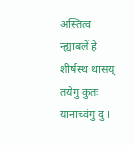अस्तित्व न्ह्याबलें हे शीर्षस्थ थासय् तयेगु कुतः यानाच्वंगु दु ।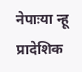नेपाःया न्हू प्रादेशिक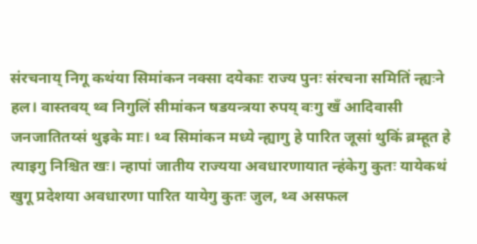संरचनाय् निगू कथंया सिमांकन नक्सा दयेकाः राज्य पुनः संरचना समितिं न्ह्यःने हल। वास्तवय् थ्व निगुलिं सीमांकन षडयन्त्रया रुपय् वःगु खँ आदिवासी जनजातितय्सं थुइके माः। थ्व सिमांकन मध्ये न्ह्यागु हे पारित जूसां थुकिं ब्रम्हूत हे त्याइगु निश्चित खः। न्हापां जातीय राज्यया अवधारणायात न्हंकेगु कुतः यायेकथं खुगू प्रदेशया अवधारणा पारित यायेगु कुतः जुल, थ्व असफल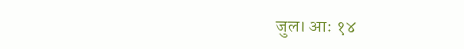जुल। आः १४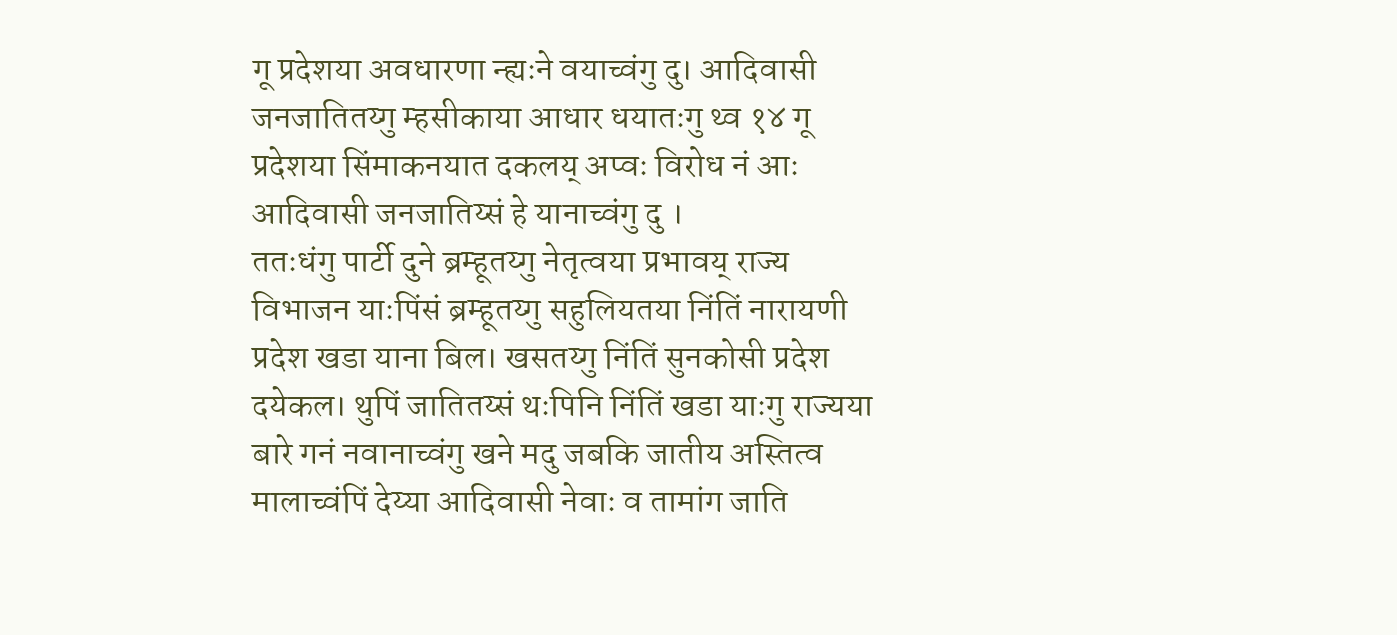गू प्रदेशया अवधारणा न्ह्यःने वयाच्वंगु दु। आदिवासी जनजातितय्गु म्हसीकाया आधार धयातःगु थ्व १४ गू प्रदेशया सिंमाकनयात दकलय् अप्वः विरोध नं आः आदिवासी जनजातिय्सं हे यानाच्वंगु दु ।
ततःधंगु पार्टी दुने ब्रम्हूतय्गु नेतृत्वया प्रभावय् राज्य विभाजन याःपिंसं ब्रम्हूतय्गु सहुलियतया निंतिं नारायणी प्रदेश खडा याना बिल। खसतय्गु निंतिं सुनकोसी प्रदेश दयेकल। थुपिं जातितय्सं थःपिनि निंतिं खडा याःगु राज्यया बारे गनं नवानाच्वंगु खने मदु जबकि जातीय अस्तित्व मालाच्वंपिं देय्या आदिवासी नेवाः व तामांग जाति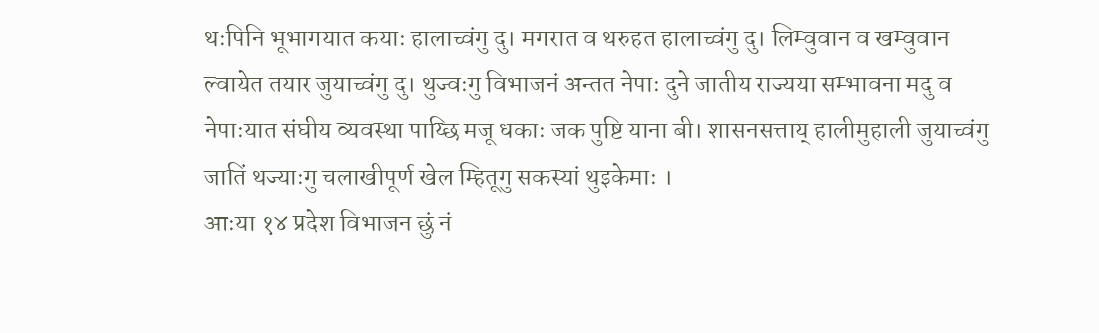थःपिनि भूभागयात कयाः हालाच्वंगु दु। मगरात व थरुहत हालाच्वंगु दु। लिम्वुवान व खम्वुवान ल्वायेत तयार जुयाच्वंगु दु। थुज्वःगु विभाजनं अन्तत नेपाः दुने जातीय राज्यया सम्भावना मदु व नेपाःयात संघीय व्यवस्था पाय्छि मजू धकाः जक पुष्टि याना बी। शासनसत्ताय् हालीमुहाली जुयाच्वंगु जातिं थज्याःगु चलाखीपूर्ण खेल म्हितूगु सकस्यां थुइकेमाः ।
आःया १४ प्रदेश विभाजन छुं नं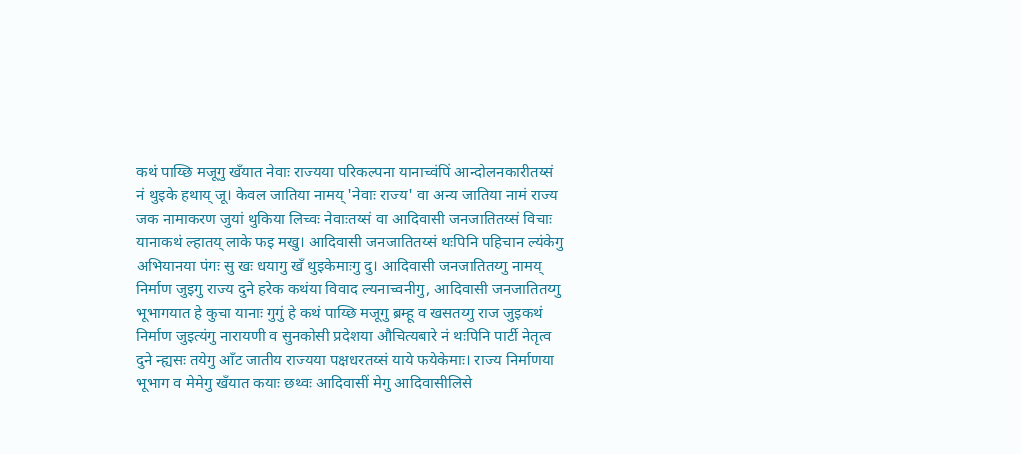कथं पाय्छि मजूगु खँयात नेवाः राज्यया परिकल्पना यानाच्वंपिं आन्दोलनकारीतय्सं नं थुइके हथाय् जू। केवल जातिया नामय् 'नेवाः राज्य' वा अन्य जातिया नामं राज्य जक नामाकरण जुयां थुकिया लिच्वः नेवाःतय्सं वा आदिवासी जनजातितय्सं विचाः यानाकथं ल्हातय् लाके फइ मखु। आदिवासी जनजातितय्सं थःपिनि पहिचान ल्यंकेगु अभियानया पंगः सु खः धयागु खँ थुइकेमाःगु दु। आदिवासी जनजातितय्गु नामय् निर्माण जुइगु राज्य दुने हरेक कथंया विवाद ल्यनाच्वनीगु, आदिवासी जनजातितय्गु भूभागयात हे कुचा यानाः गुगुं हे कथं पाय्छि मजूगु ब्रम्हू व खसतय्गु राज जुइकथं निर्माण जुइत्यंगु नारायणी व सुनकोसी प्रदेशया औचित्यबारे नं थःपिनि पार्टी नेतृत्व दुने न्ह्यसः तयेगु आँट जातीय राज्यया पक्षधरतय्सं याये फयेकेमाः। राज्य निर्माणया भूभाग व मेमेगु खँयात कयाः छथ्वः आदिवासीं मेगु आदिवासीलिसे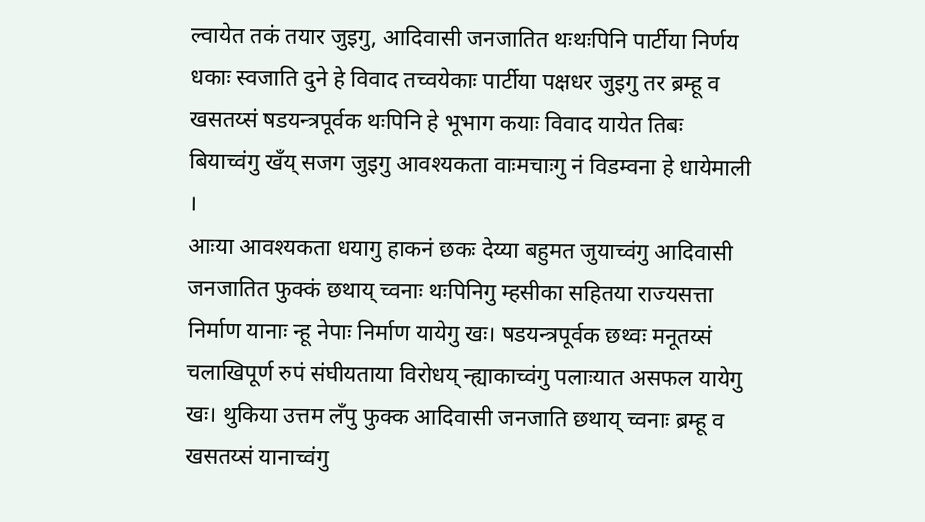ल्वायेत तकं तयार जुइगु, आदिवासी जनजातित थःथःपिनि पार्टीया निर्णय धकाः स्वजाति दुने हे विवाद तच्वयेकाः पार्टीया पक्षधर जुइगु तर ब्रम्हू व खसतय्सं षडयन्त्रपूर्वक थःपिनि हे भूभाग कयाः विवाद यायेत तिबः बियाच्वंगु खँय् सजग जुइगु आवश्यकता वाःमचाःगु नं विडम्वना हे धायेमाली ।
आःया आवश्यकता धयागु हाकनं छकः देय्या बहुमत जुयाच्वंगु आदिवासी जनजातित फुक्कं छथाय् च्वनाः थःपिनिगु म्हसीका सहितया राज्यसत्ता निर्माण यानाः न्हू नेपाः निर्माण यायेगु खः। षडयन्त्रपूर्वक छथ्वः मनूतय्सं चलाखिपूर्ण रुपं संघीयताया विरोधय् न्ह्याकाच्वंगु पलाःयात असफल यायेगु खः। थुकिया उत्तम लँपु फुक्क आदिवासी जनजाति छथाय् च्वनाः ब्रम्हू व खसतय्सं यानाच्वंगु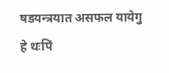षडयन्त्रयात असफल यायेगु हे थःपिं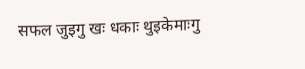सफल जुइगु खः धकाः थुइकेमाःगु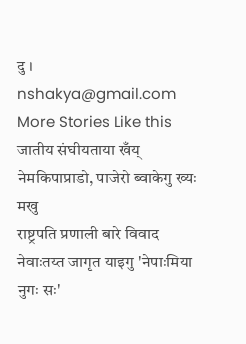दु ।
nshakya@gmail.com
More Stories Like this
जातीय संघीयताया खँय् नेमकिपाप्राडो, पाजेरो ब्वाकेगु ख्यः मखु
राष्ट्रपति प्रणाली बारे विवाद
नेवाःतय्त जागृत याइगु 'नेपाःमिया नुगः सः'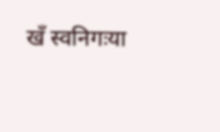खँ स्वनिगःया